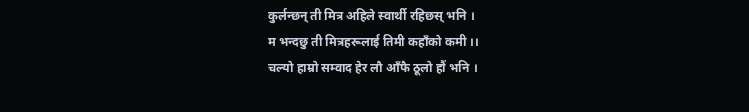कुर्लन्छन् ती मित्र अहिले स्वार्थी रहिछस् भनि ।
म भन्दछु ती मित्रहरूलाई तिमी कहाँको कमी ।।
चल्यो हाम्रो सम्वाद हेर लौ आँफै ठूलो हौं भनि ।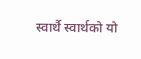स्वार्थै स्वार्थको यो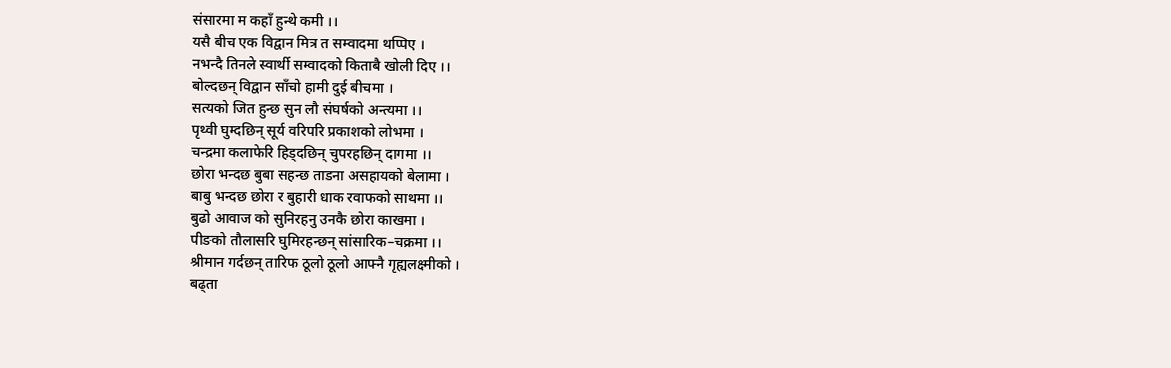संसारमा म कहाँ हुन्थे कमी ।।
यसै बीच एक विद्वान मित्र त सम्वादमा थप्पिए ।
नभन्दै तिनले स्वार्थी सम्वादको किताबै खोली दिए ।।
बोल्दछन् विद्वान साँचो हामी दुई बीचमा ।
सत्यको जित हुन्छ सुन लौ संघर्षको अन्त्यमा ।।
पृथ्वी घुम्दछिन् सूर्य वरिपरि प्रकाशको लोभमा ।
चन्द्रमा कलाफेरि हिड्दछिन् चुपरहछिन् दागमा ।।
छोरा भन्दछ बुबा सहन्छ ताडना असहायको बेलामा ।
बाबु भन्दछ छोरा र बुहारी धाक रवाफको साथमा ।।
बुढो आवाज को सुनिरहनु उनकै छोरा काखमा ।
पीङको तौलासरि घुमिरहन्छन् सांसारिक–चक्रमा ।।
श्रीमान गर्दछन् तारिफ ठूलो ठूलो आफ्नै गृह्यलक्ष्मीको ।
बढ्ता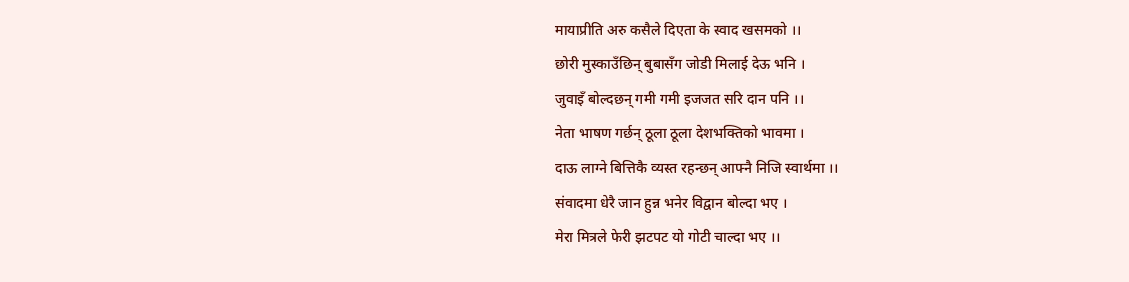मायाप्रीति अरु कसैले दिएता के स्वाद खसमको ।।
छोरी मुस्काउँछिन् बुबासँग जोडी मिलाई देऊ भनि ।
जुवाइँ बोल्दछन् गमी गमी इजजत सरि दान पनि ।।
नेता भाषण गर्छन् ठूला ठूला देशभक्तिको भावमा ।
दाऊ लाग्ने बित्तिकै व्यस्त रहन्छन् आफ्नै निजि स्वार्थमा ।।
संवादमा धेरै जान हुन्न भनेर विद्वान बोल्दा भए ।
मेरा मित्रले फेरी झटपट यो गोटी चाल्दा भए ।।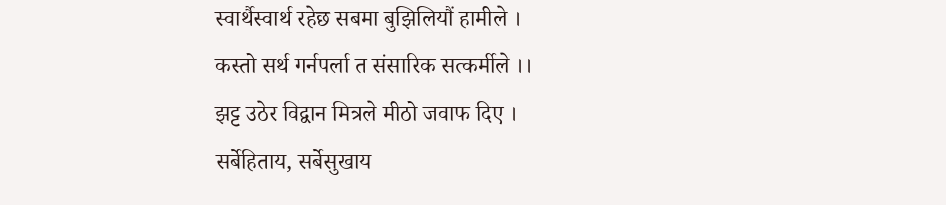स्वार्थैस्वार्थ रहेछ सबमा बुझिलियौं हामीले ।
कस्तो सर्थ गर्नपर्ला त संसारिक सत्कर्मीले ।।
झट्ट उठेर विद्वान मित्रले मीठो जवाफ दिए ।
सर्बेहिताय, सर्बेसुखाय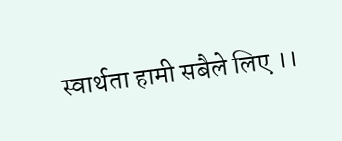स्वार्थता हामी सबैले लिए ।।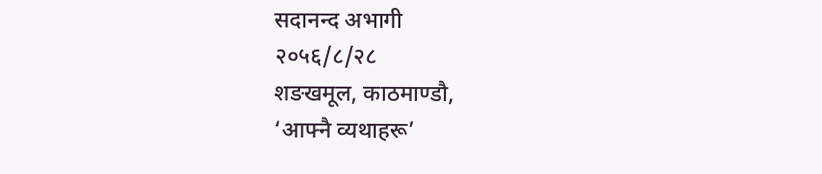सदानन्द अभागी
२०५६/८/२८
शङखमूल, काठमाण्डौ,
‘आफ्नै व्यथाहरू’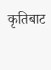कृतिबाट